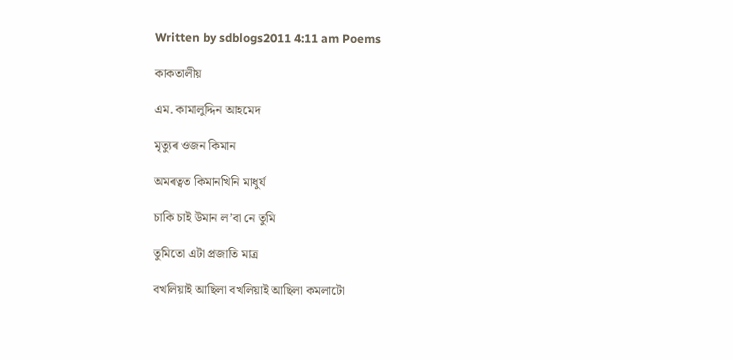Written by sdblogs2011 4:11 am Poems

কাকতালীয়

এম. কামালুদ্দিন আহমেদ

মৃত্যুৰ ওজন কিমান

অমৰত্বত কিমানখিনি মাধুৰ্য

চাকি চাই উমান ল’বা নে তুমি

তুমিতো এটা প্ৰজাতি মাত্ৰ

বখলিয়াই আছিলা বখলিয়াই আছিলা কমলাটো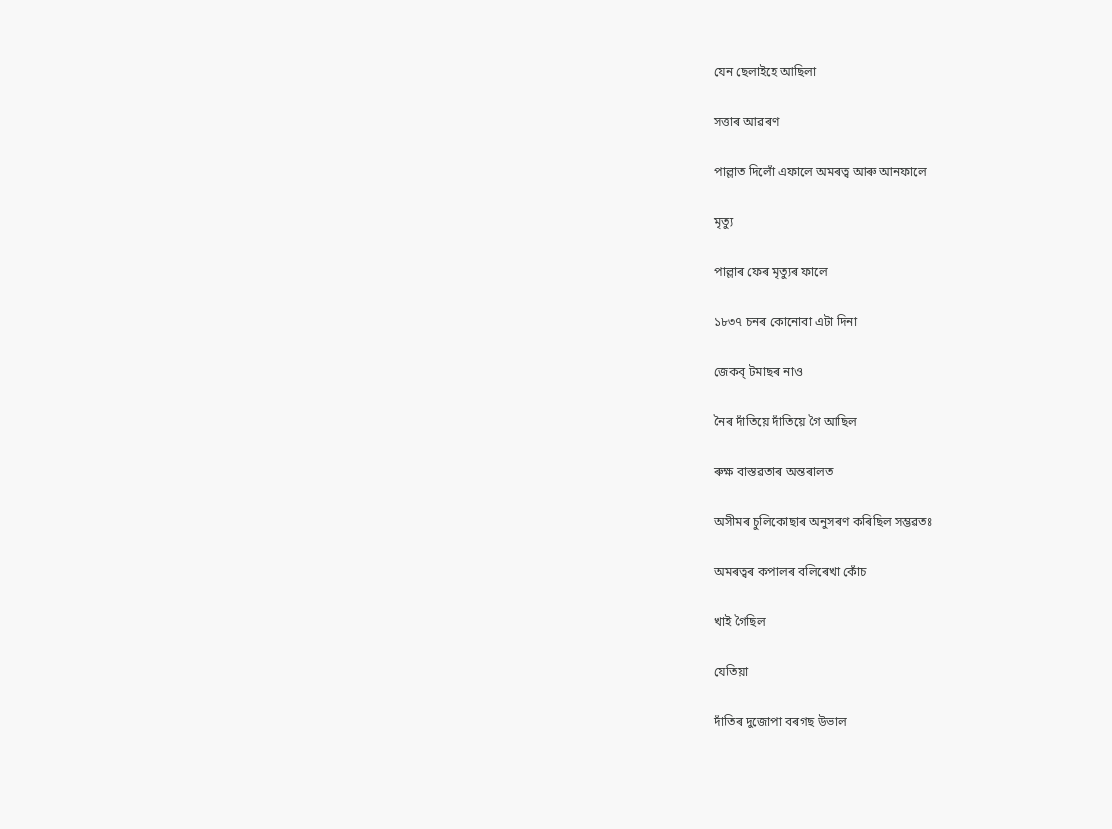যেন ছেলাইহে আছিলা

সত্তাৰ আৱৰণ

পাল্লাত দিলোঁ এফালে অমৰত্ব আৰু আনফালে

মৃত্যু

পাল্লাৰ ফেৰ মৃত্যুৰ ফালে

১৮৩৭ চনৰ কোনোবা এটা দিনা

জেকব্‌ টমাছৰ নাও

নৈৰ দাঁতিয়ে দাঁতিয়ে গৈ আছিল

ৰুক্ষ বাস্তৱতাৰ অন্তৰালত

অসীমৰ চুলিকোছাৰ অনুসৰণ কৰিছিল সম্ভৱতঃ

অমৰত্বৰ কপালৰ বলিৰেখা কোঁচ

খাই গৈছিল

যেতিয়া

দাঁতিৰ দুজোপা বৰগছ উভাল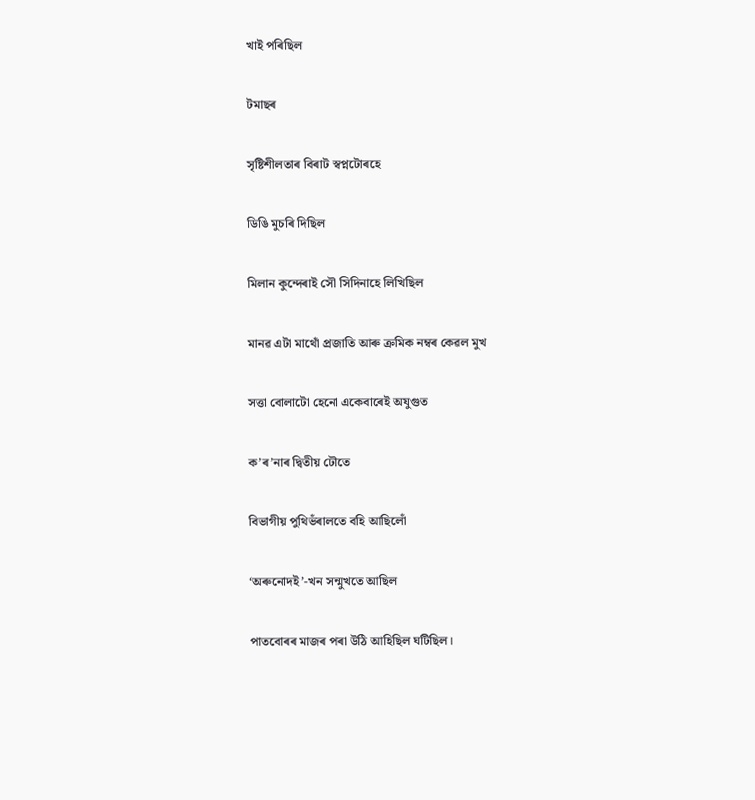খাই পৰিছিল

টমাছৰ

সৃষ্টিশীলতাৰ বিৰাট স্বপ্নটোৰহে

ডিঙি মুচৰি দিছিল

মিলান কুন্দেৰাই সৌ সিদিনাহে লিখিছিল

মানৱ এটা মাথোঁ প্রজাতি আৰু ক্ৰমিক নম্বৰ কেৱল মুখ

সত্তা বোলাটো হেনো একেবাৰেই অযুগুত

ক’ৰ’নাৰ দ্বিতীয় ঢৌতে

বিভাগীয় পুথিভঁৰালতে বহি আছিলোঁ

‘অৰুনোদই’-খন সন্মুখতে আছিল

পাতবোৰৰ মাজৰ পৰা উঠি আহিছিল ঘটিছিল।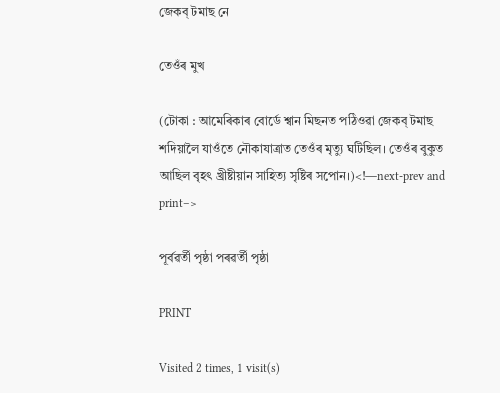জেকব্‌ টমাছ নে

তেওঁৰ মুখ

(টোকা : আমেৰিকাৰ বোৰ্ডে শ্বান মিছনত পঠিওৱা জেকব্‌ টমাছ শদিয়ালৈ যাওঁতে নৌকাযাত্ৰাত তেওঁৰ মৃত্যু ঘটিছিল। তেওঁৰ বুকুত আছিল বৃহৎ খ্ৰীষ্টীয়ান সাহিত্য সৃষ্টিৰ সপোন।)<!—next-prev and print–>

পূৰ্বৱৰ্তী পৃষ্ঠা পৰৱৰ্তী পৃষ্ঠা

PRINT

Visited 2 times, 1 visit(s)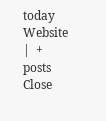today
Website |  + posts
Close